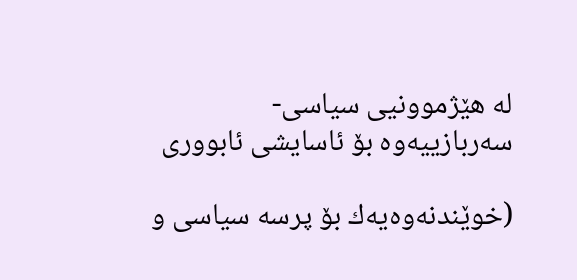له ‌هێژموونیی سیاسی- سه‌ربازییه‌وه‌ بۆ ئاسایشی ئابووری

(خوێندنه‌وه‌یه‌ك بۆ پرسه‌ سیاسی و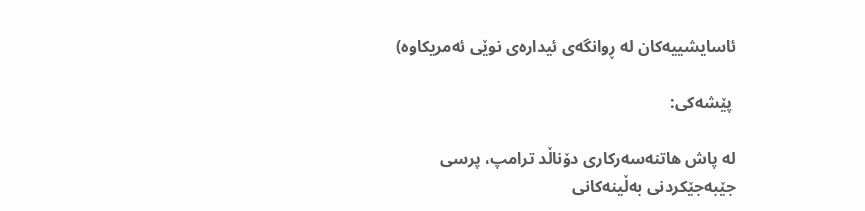ئاسایشییه‌كان له‌ ڕوانگه‌ی ئیداره‌ی نوێی ئه‌مریكاوە‌)

 پێشه‌كی:

له‌ پاش هاتنه‌سه‌ركاری دۆناڵد ترامپ، پرسی جێبه‌جێكردنی به‌ڵینه‌كانی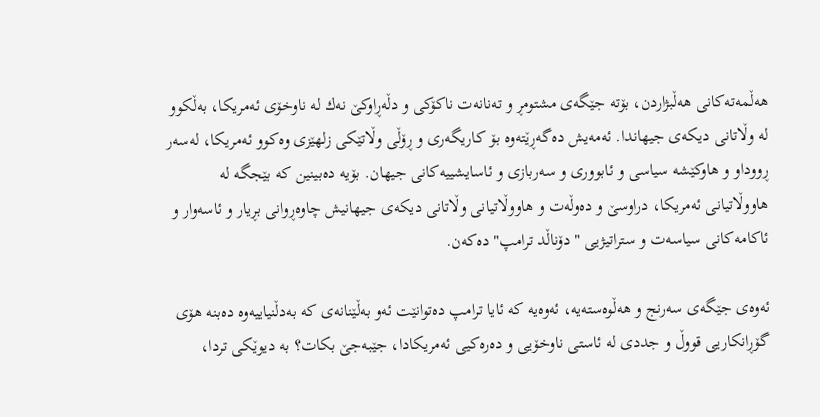هه‌ڵمه‌ته‌كانی هه‌ڵبژاردن، بۆته‌ جێگه‌ی مشتومڕ و ته‌نانه‌ت ناكۆكی و دڵه‌ڕاوكێ نه‌ك له‌ ناوخۆی ئه‌مریكا، به‌ڵكوو له‌ وڵاتانی دیكه‌ی جیهاندا. ئه‌مه‌یش ده‌گه‌ڕێته‌وه بۆ كاریگه‌ری و ڕۆڵی وڵاتێكی زلهێزی وه‌كوو ئه‌مریكا، ‌له‌سه‌ر ڕووداو و هاوكێشه‌ سیاسی و ئابووری و سه‌ربازی و ئاسایشییه‌كانی جیهان. بۆیه‌ ده‌بینین كه‌ بێجگه‌ له‌ هاووڵاتیانی ئه‌مریكا، دراوسێ و ده‌وڵه‌ت و هاووڵاتیانی وڵاتانی دیكه‌ی جیهانیش چاوه‌ڕوانی بڕیار و ئاسه‌وار و ئاكامه‌كانی سیاسه‌ت و ستراتیژیی "دۆناڵد ترامپ" ده‌كه‌ن.

ئه‌وه‌ی جێگه‌ی سه‌ر‌نج و هه‌ڵوه‌سته‌یه‌، ئه‌وه‌یه‌ كه‌ ئایا ترامپ ده‌توانێت ئه‌و به‌ڵێنانه‌ی‌ كه‌ به‌دڵنیاییه‌وه‌ ده‌بنه‌ هۆی گۆڕانكاریی قووڵ و جددی له‌ ئاستی ناوخۆیی و ده‌ره‌كیی ئه‌مریكادا، جێبه‌جێ بكات؟ به‌ دیوێكی تردا،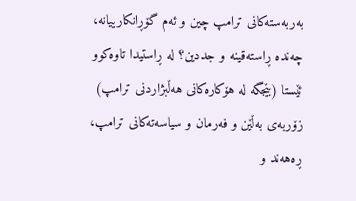به‌ربه‌سته‌كانی ترامپ چین و ئه‌م گۆڕانكارییانه‌، چه‌نده‌ ڕاسته‌قینه‌ و جددین؟ له‌ ڕاستیدا تاوه‌كوو ئێستا (بێجگه‌ له‌ هۆكاره‌كانی هه‌ڵبژاردنی ترامپ) زۆربه‌ی به‌ڵێن و فه‌رمان و سیاسه‌ته‌كانی ترامپ، ڕه‌هه‌ند و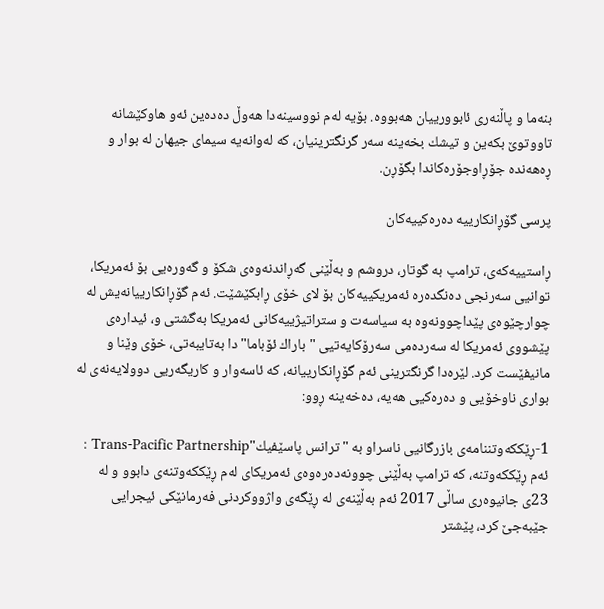بنه‌ما و پاڵنه‌ری ئابوورییان هه‌بووه‌. بۆیه‌ له‌م نووسینه‌دا هه‌وڵ ده‌ده‌ین ئه‌و هاوكێشانه‌ تاووتوێ بكه‌ین و تیشك بخه‌ینه‌ سه‌ر گرنگترینیان، كه‌ له‌وانه‌یه‌ سیمای جیهان له‌ بوار و ڕه‌هه‌نده جۆڕاوجۆره‌كاندا بگۆڕن.

پرسی گۆڕانكارییه ده‌ره‌كییه‌‌كان

ڕاستییه‌كه‌ی، ترامپ به‌ گوتار، دروشم و به‌ڵێنی گه‌ڕاندنه‌وه‌ی شكۆ و گه‌وره‌یی بۆ ئه‌مریكا، توانیی سه‌رنجی ده‌نگده‌ره‌ ئه‌مریكییه‌كان بۆ لای خۆی ڕابكێشێت. ئه‌م گۆڕانكارییانه‌یش له‌ چوارچێوه‌ی پێداچوونه‌وه‌ به‌ سیاسه‌ت و ستراتیژییه‌كانی ئه‌مریكا به‌گشتی و، ئیداره‌ی پێشووی ئه‌مریكا له‌ سه‌رده‌می سه‌رۆكایه‌تیی "باراك ئۆباما"دا به‌تایبه‌تی، خۆی وێنا و مانیفێست كرد. لێره‌دا گرنگترینی ئه‌م گۆڕانكارییانه،‌ كه‌ ئاسه‌وار و كاریگه‌ریی دوولایه‌نه‌ی له‌ بواری ناوخۆیی و ده‌ره‌كیی هه‌یه،‌ ده‌خه‌ینه ‌ڕوو:

1-ڕێككه‌وتننامه‌ی بازرگانیی ناسراو به‌ "ترانس پاسێفیك"Trans-Pacific Partnership : ئه‌م ڕێككه‌وتنه،‌ كه‌ ترامپ به‌ڵێنی چوونه‌ده‌ره‌وه‌ی ئه‌مریكای له‌م ڕێككه‌وتنه‌ی دابوو و له‌ 23ی جانیوه‌ری ساڵی 2017 ئه‌م به‌ڵێنه‌ی له ‌ڕێگه‌ی واژووكردنی فه‌رمانێكی ئیجرایی جێبه‌جێ كرد، پێشتر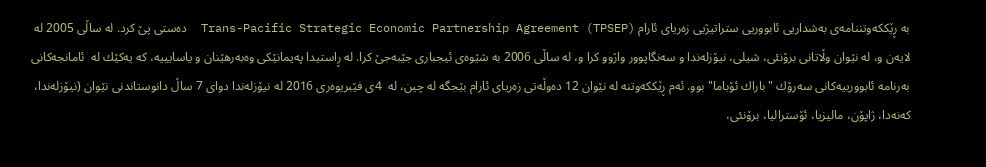به‌ ڕێككه‌وتننامه‌ی به‌شداریی ئابووریی ستراتیژیی زه‌ریای ئارام Trans-Pacific Strategic Economic Partnership Agreement (TPSEP)  ده‌ستی پێ كرد. له‌ ساڵی 2005 له‌ لایه‌ن و، له‌ نێوان وڵاتانی برۆنئی، شیلی، نیۆزله‌ندا و سه‌نگاپوور واژوو كرا و، له‌ ساڵی 2006 به‌ شێوه‌ی ئیجباری جێبه‌جێ كرا. له ‌ڕاستیدا په‌یمانێكی وه‌به‌رهێنان و یاسایییه‌، كه‌ یه‌كێك له‌  ئامانجه‌كانی به‌رنامه‌ ئابوورییه‌كانی سه‌رۆك "باراك ئۆباما" بوو. ئه‌م ڕێككه‌وتنه‌ له‌ نێوان 12 ده‌وڵه‌تی زه‌ریای ئارام بێجگه‌ له‌ چین، له‌  4ی فێبریوه‌ری 2016 له‌ نیۆزله‌ندا دوای 7 ساڵ دانوستاندنی نێوان (نیۆزله‌ندا، كه‌نه‌دا، ژاپۆن، مالیزیا، ئۆسترالیا، برۆنئی،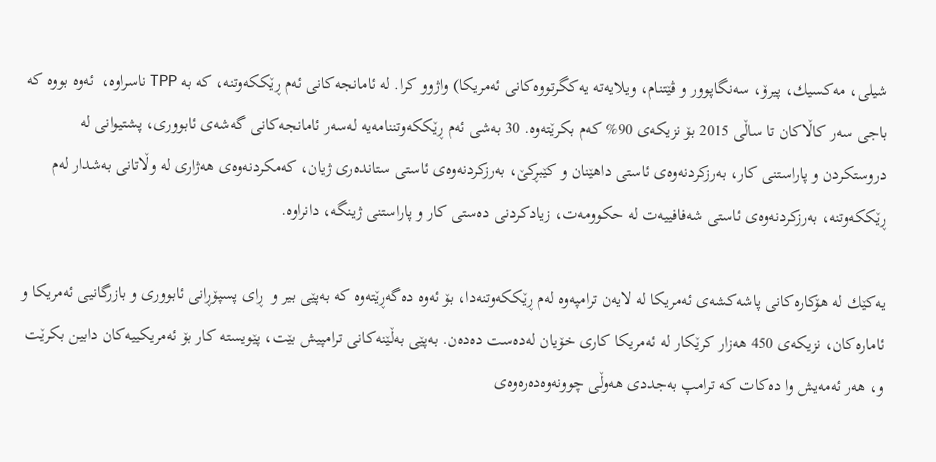شیلی، مه‌كسیك، پیرۆ، سه‌نگاپوور و ڤێتنام، ویلایه‌ته‌ یه‌كگرتووه‌كانی ئه‌مریكا) واژوو كرا. له‌ ئامانجه‌كانی ئه‌م ڕێككه‌وتنه، كه‌ به‌ ‌TPP ناسراوه‌،  ئه‌وه‌ بووه‌ كه‌ باجی سه‌ر كاڵاكان تا ساڵی 2015 بۆ نزیكه‌ی 90% كه‌م بكرێته‌وه‌. 30 به‌شی ئه‌م ڕێككه‌وتننامه‌یه‌ له‌سه‌ر ئامانجه‌كانی گه‌شه‌ی ئابووری، پشتیوانی له‌ دروستكردن و پاراستنی كار، به‌رزكردنه‌وه‌ی ئاستی داهێنان و كێبڕكێ، به‌رزكردنه‌وه‌ی ئاستی ستانده‌ری ژیان، كه‌مكردنه‌وه‌ی هه‌ژاری له‌ وڵاتانی به‌شدار له‌م ڕێككه‌وتنه‌، به‌رزكردنه‌وه‌ی ئاستی شه‌فافییه‌ت له‌ حكوومه‌ت، زیادكردنی ده‌ستی كار و پاراستنی ژینگه‌، دانراوه‌.

یه‌كێك له‌ هۆكاره‌كانی پاشه‌كشه‌ی ئه‌مریكا له‌ لایه‌ن‌ ترامپه‌وه‌ له‌م ڕێككه‌وتنه‌دا‌، بۆ ئه‌وه‌ ده‌گه‌ڕێته‌وه‌ كه‌ به‌پێی بیر و  ڕای پسپۆڕانی ئابووری و بازرگانیی ئه‌مریكا و ئاماره‌كان، نزیكه‌ی 450 هه‌زار كرێكار له‌ ئه‌مریكا كاری خۆیان له‌ده‌ست ده‌ده‌ن. به‌پێی به‌ڵێنه‌كانی ترامپیش بێت،‌ پێویسته‌ كار بۆ ئه‌مریكییه‌كان دابین بكرێت و، هه‌ر ئه‌مه‌یش وا ده‌كات كه‌ ترامپ به‌جددی هه‌وڵی چوونه‌وه‌ده‌ره‌وه‌ی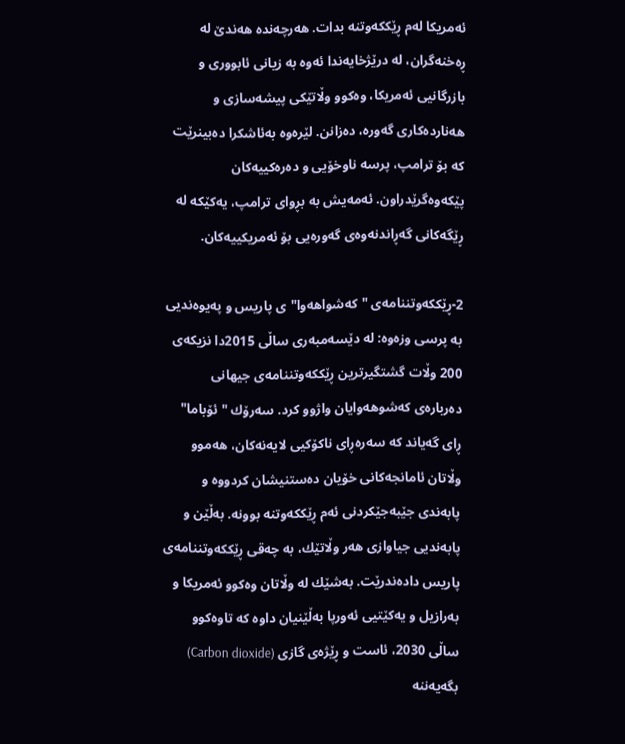ئه‌مریكا له‌م ڕێككه‌وتنه‌ بدات. هه‌رچه‌نده‌ هه‌ندێ له‌ ڕه‌خنه‌گران، له‌ درێژخایه‌ندا ئه‌وه‌ به‌ زیانی ئابووری و بازرگانیی ئه‌مریكا، وه‌كوو وڵاتێكی پیشه‌سازی و هه‌نارده‌كاری گه‌وره‌، ده‌زانن. لێره‌وه‌ به‌ئاشكرا ده‌بینرێت كه‌ بۆ ترامپ، پرسه‌ ناوخۆیی و ده‌ره‌كییه‌كان پێكه‌وه‌گرێدراون. ئه‌مه‌یش به‌ بڕوای ترامپ، یه‌كێكه‌ له‌ ڕێگه‌كانی گه‌ڕاندنه‌وه‌ی ‌گه‌وره‌یی بۆ ئه‌مریكییه‌كان.

2-ڕێككه‌وتننامه‌ی "كه‌شواهه‌وا"ی پاریس و په‌یوه‌ندیی به‌ پرسی وزه‌وه‌‌: له‌ دێسه‌مبه‌ری ساڵی 2015دا نزیكه‌ی 200 وڵات گشتگیرترین ڕێككه‌وتننامه‌ی جیهانی ده‌رباره‌ی كه‌شوهه‌وایان واژوو كرد. سه‌رۆك "ئۆباما" ڕای گه‌یاند كه‌ سه‌ره‌ڕای ناكۆكیی لایه‌نه‌كان، هه‌موو وڵاتان ئامانجه‌كانی خۆیان ده‌ستنیشان كردووه‌ و پابه‌ندی جێبه‌جێكردنی ئه‌م ڕێككه‌وتنه‌ بوونه‌. به‌ڵێن و پابه‌ندیی جیاوازی هه‌ر وڵاتێك، به‌ چه‌قی ڕێككه‌وتننامه‌ی پاریس داده‌ندرێت‌. به‌شێك له‌ وڵاتان وه‌كوو ئه‌مریكا و به‌رازیل و یه‌كێتیی ئه‌ورپا به‌ڵێنیان داوه‌ كه‌ تاوه‌كوو ساڵی 2030، ئاست و ڕێژه‌ی گازی (Carbon dioxide) بگه‌یه‌ننه‌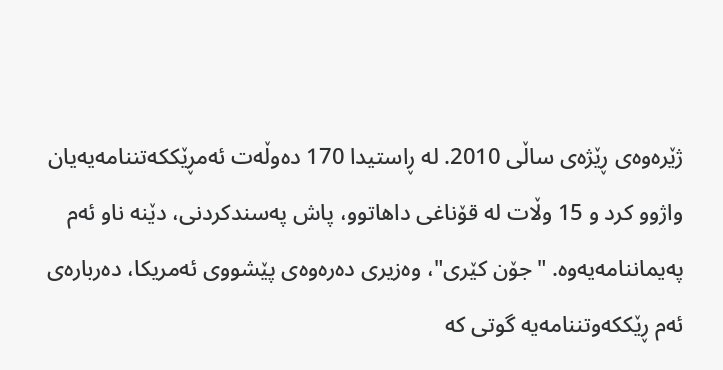ژێره‌وه‌ی ڕێژه‌ی ساڵی 2010. له‌ ڕاستیدا 170 ده‌وڵه‌ت ئه‌مڕێككه‌تننامه‌یه‌یان واژوو كرد و 15 وڵات له‌ قۆناغی داهاتوو، پاش په‌سندكردنی، دێنه‌ ناو ئه‌م په‌یماننامه‌یه‌وه‌. "جۆن كێری"، وه‌زیری ده‌ره‌وه‌ی پێشووی ئه‌مریكا، ده‌رباره‌ی ئه‌م ڕێككه‌وتننامه‌یه‌ گوتی كه‌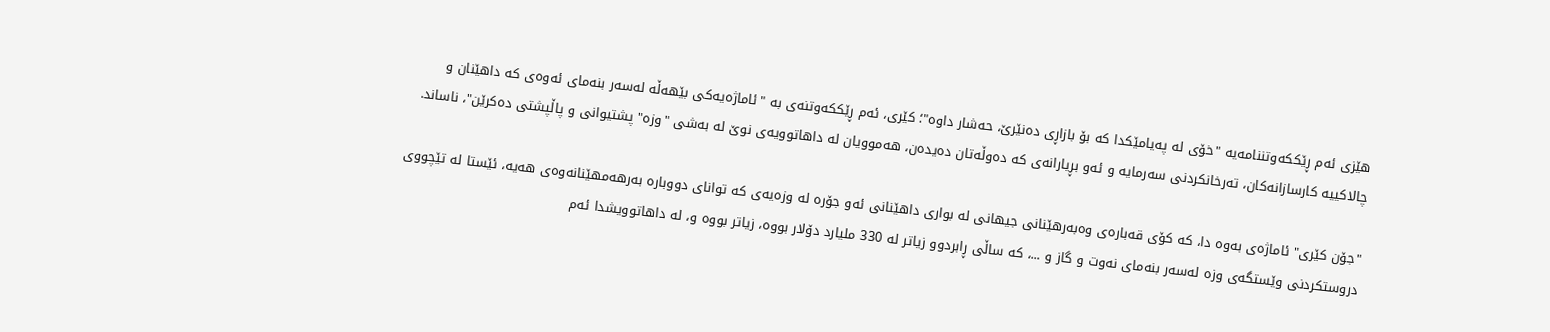هێزی ئه‌م ڕێككه‌وتننامه‌یه‌ "خۆی له‌ په‌یامێكدا كه‌ بۆ بازاڕی ده‌نێرێ، حه‌شار داوه‌"؛ كێری، ئه‌م ڕێككه‌وتنه‌ی به‌ "ئاماژه‌یه‌كی بێهه‌ڵه‌ له‌سه‌ر بنه‌مای ئه‌وه‌ی كه‌ داهێنان و چالاكییه‌ كارسازانه‌كان، ته‌رخانكردنی سه‌رمایه‌ و ئه‌و بڕیارانه‌ی كه‌ ده‌وڵه‌تان ده‌یده‌ن، هه‌موویان له‌ داهاتوویه‌ی نوێ له‌ به‌شی "وزه‌" پشتیوانی و پاڵپشتی ده‌كرێن"، ناساند.

"جۆن كێری" ئاماژه‌ی به‌وه ‌دا، كه‌ كۆی قه‌باره‌ی وه‌به‌رهێنانی جیهانی له‌ بواری داهێنانی ئه‌و جۆره‌ له‌ وزه‌یه‌ی كه‌ توانای دووباره‌ به‌رهه‌مهێنانه‌وه‌ی هه‌یه‌، ئێستا له‌ تێچووی دروستكردنی وێستگه‌ی وزه‌ له‌سه‌ر بنه‌مای نه‌وت و گاز و ...، كه‌ ساڵی ڕابردوو زیاتر له‌ 330 ملیارد دۆلار بووه‌، زیاتر بووه‌ و، له‌ داهاتوویشدا ئه‌م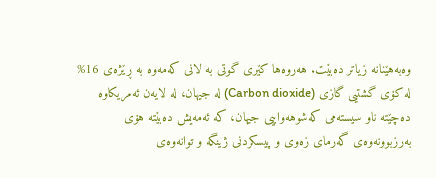وه‌به‌هێنانه‌ زیاتر ده‌بێت. هه‌روه‌ها كێری گوتی به‌ لانی كه‌مه‌وه‌ به‌ ڕێژه‌ی 16% له‌ كۆی گشتیی گازی (Carbon dioxide) له‌ جیهان، له‌ لایه‌ن ئه‌مریكاوه‌ ده‌چێته‌ ناو سیسته‌می كه‌شوهه‌واییی جیهان، كه‌ ئه‌مه‌یش ده‌بێته‌ هۆی به‌رزبوونه‌وه‌ی گه‌رمای زه‌وی و پیسكردنی ژینگه‌ و توانه‌وه‌ی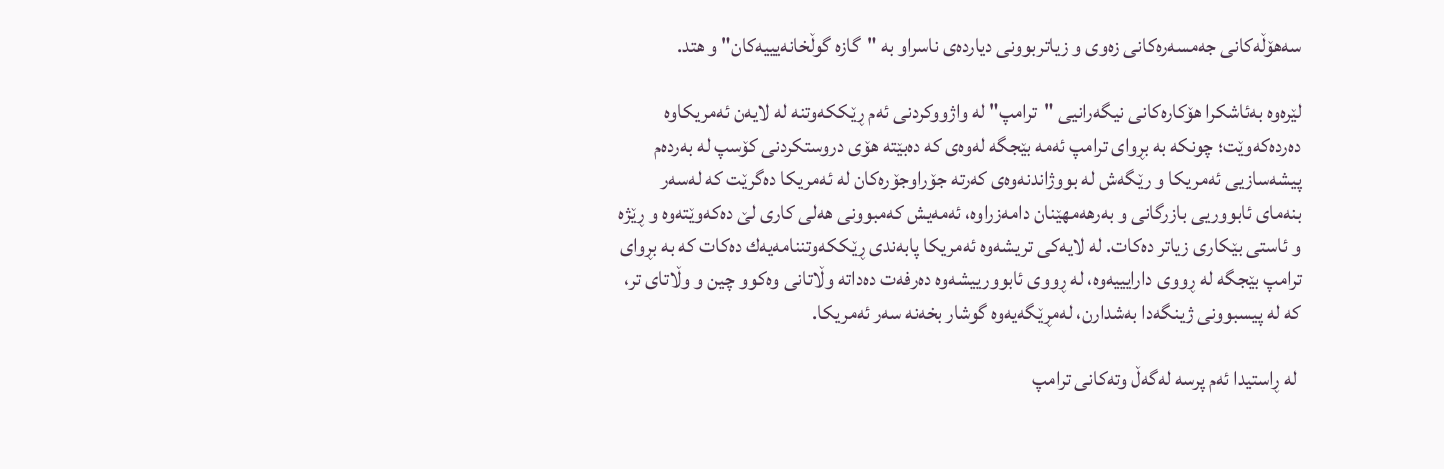سه‌هۆڵه‌كانی جه‌مسه‌ره‌كانی زه‌وی و زیاتربوونی دیارده‌ی ناسراو به‌ "گازه‌ گوڵخانه‌یییه‌كان" و هتد.

لێره‌وه‌ به‌ئاشكرا هۆكاره‌كانی نیگه‌رانیی "ترامپ" له‌ واژووكردنی ئه‌م ڕێككه‌وتنه‌ له‌ لایه‌ن ئه‌مریكاوه‌ ده‌رده‌كه‌وێت؛ چونكه‌ به‌ بڕوای ترامپ ئه‌مه‌ بێجگه‌ له‌وه‌ی كه‌ ده‌بێته‌ هۆی دروستكردنی كۆسپ له‌ به‌رده‌م پیشه‌سازیی ئه‌مریكا و رێگه‌ش له‌ بووژاندنه‌وه‌ی كه‌رته‌ جۆراوجۆره‌كان له‌ ئه‌مریكا ده‌گرێت كه‌ له‌سه‌ر بنه‌مای ئابووریی بازرگانی و به‌رهه‌مهێنان دامه‌زراوه‌، ئه‌مه‌یش كه‌مبوونی هه‌لی كاری لێ ده‌كه‌وێته‌وه‌ و ڕێژه‌ و ئاستی بێكاری زیاتر ده‌كات. له ‌لایه‌كی تریشه‌وه‌ ئه‌مریكا پابه‌ندی ڕێككه‌وتننامه‌یه‌ك ‌ده‌كات كه‌ به‌ بڕوای ترامپ بێجگه‌ له ‌ڕووی دارایییه‌وه‌، له ‌ڕووی ئابوورییشه‌وه‌ ده‌رفه‌ت ده‌داته‌ وڵاتانی وه‌كوو چین و وڵاتای تر، كه‌ له‌ پیسبوونی ژینگه‌دا به‌شدارن‌، له‌مڕێگه‌یه‌وه‌ گوشار بخه‌نه‌ سه‌ر ئه‌مریكا.

 له‌ ڕاستیدا ئه‌م پرسه‌ له‌گه‌ڵ وته‌كانی ترامپ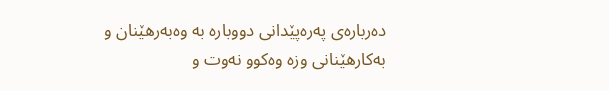ده‌رباره‌ی په‌ره‌پێدانی دووباره‌ به‌ وه‌به‌رهێنان و به‌كارهێنانی وزه‌ وه‌كوو نه‌وت و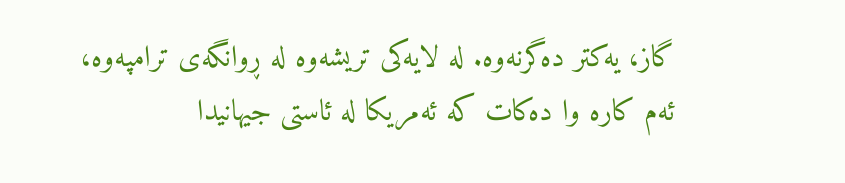گاز، یه‌كتر ده‌گرنه‌وه‌. له‌ لایه‌كی تریشه‌وه‌ له‌ ڕوانگه‌ی ترامپه‌وه‌، ئه‌م كاره‌ وا ده‌كات كه‌ ئه‌مریكا له‌ ئاستی جیهانیدا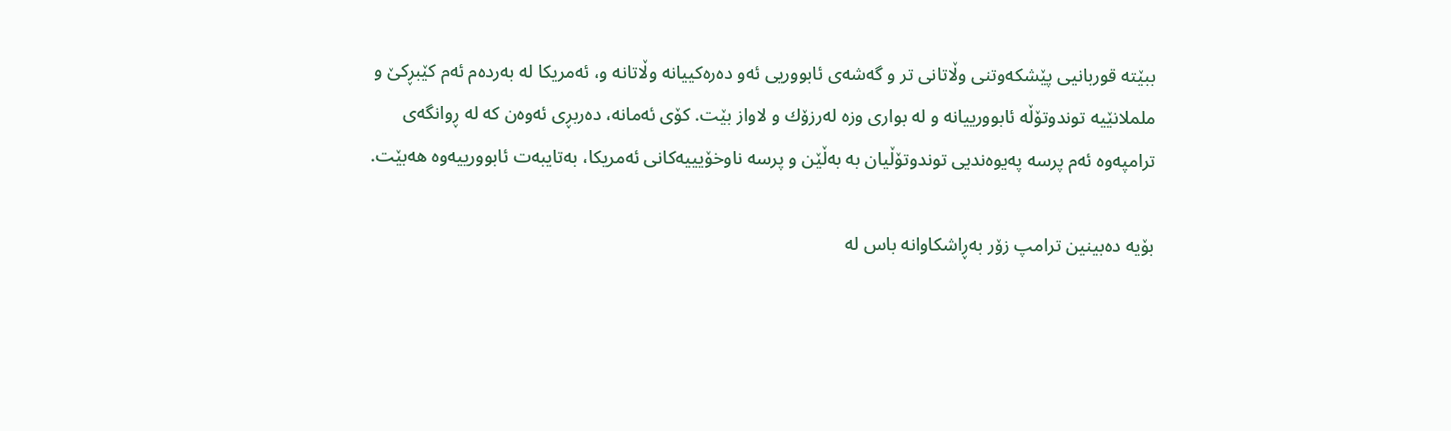ببێته‌ قوربانیی پێشكه‌وتنی وڵاتانی تر و گه‌شه‌ی ئابووریی ئه‌و ده‌ره‌كییانه‌ وڵاتانه‌ و، ئه‌مریكا له‌ به‌رده‌م ئه‌م كێبڕكێ و ململانێیه‌ توندوتۆڵه‌ ئابوورییانه‌ و له‌ بواری وزه‌ له‌رزۆك و لاواز بێت. كۆی ئه‌مانه‌، ده‌ربڕی ئه‌وه‌ن كه‌ له‌ ڕوانگه‌ی ترامپه‌وه‌ ئه‌م پرسه‌ په‌یوه‌ندیی توندوتۆڵیان به‌ به‌ڵێن و پرسه‌ ناوخۆیییه‌كانی ئه‌مریكا، به‌تایبه‌ت ئابوورییه‌وه‌ هه‌بێت.

بۆیه‌ ده‌بینین ترامپ زۆر به‌ڕاشكاوانه‌ باس له‌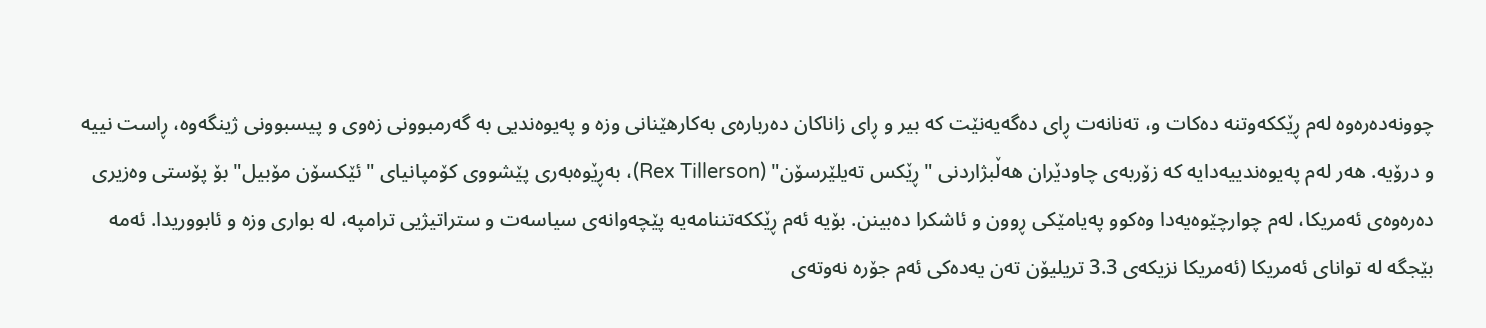چوونه‌ده‌ره‌وه‌ له‌م ڕێككه‌وتنه‌ ده‌كات و، ته‌نانه‌ت ڕای ده‌گه‌یه‌نێت كه‌ بیر و ڕای زاناكان ده‌رباره‌ی به‌كارهێنانی وزه‌ و په‌یوه‌ندیی به‌ گه‌رمبوونی زه‌وی و پیسبوونی ژینگه‌وه‌‌، ڕاست نییه‌ و درۆیه‌. هه‌ر له‌م په‌یوه‌ندییه‌دایه‌ كه‌ زۆربه‌ی چاودێران هه‌ڵبژاردنی "ڕێكس ته‌یلێرسۆن" (Rex Tillerson)، به‌ڕێوه‌به‌ری پێشووی كۆمپانیای "ئێكسۆن مۆبیل" بۆ پۆستی وه‌زیری ده‌ره‌وه‌ی ئه‌مریكا، له‌م چوارچێوه‌یه‌دا وه‌كوو په‌یامێكی ڕوون و ئاشكرا ده‌بینن. بۆیه‌ ئه‌م ڕێككه‌تننامه‌یه‌ پێچه‌وانه‌ی سیاسه‌ت و ستراتیژیی ترامپه،‌ له‌ بواری وزه‌ و ئابووریدا. ئه‌مه‌ بێجگه‌ له‌ توانای ئه‌مریكا (ئه‌مریكا نزیكه‌ی 3.3 تریلیۆن ته‌ن یه‌ده‌كی ئه‌م جۆره‌ نه‌وته‌ی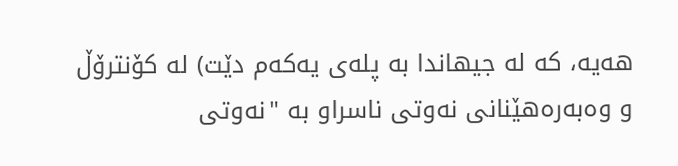هه‌یه‌، كه‌ له‌ جیهاندا به‌ پله‌ی یه‌كه‌م دێت) له‌ كۆنترۆڵ و وه‌به‌ره‌هێنانی نه‌وتی ناسراو به ‌"نه‌وتی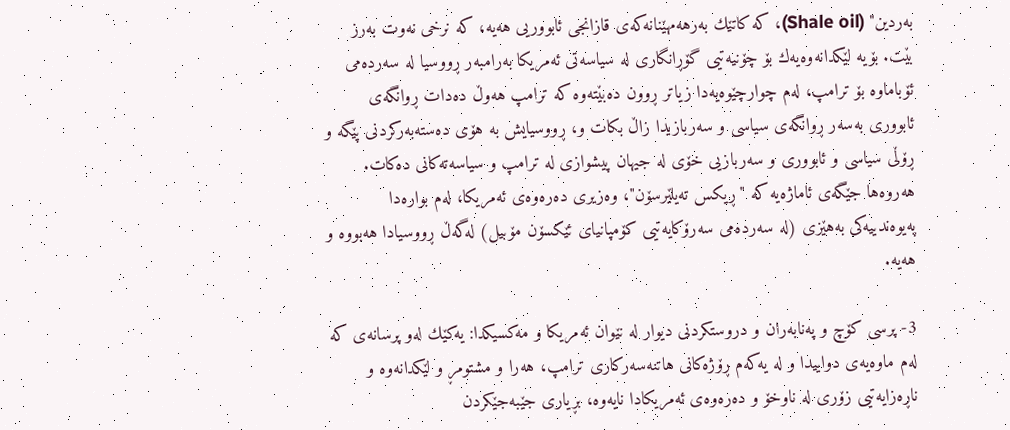به‌ردین" (Shale oil)، كه‌ كاتێك به‌رهه‌مهێنانه‌كه‌ی قازانجی ئابووریی هه‌یه،‌ كه‌ نرخی نه‌وت به‌رز بێت. بۆیه‌ لێكدانه‌وه‌یه‌ك بۆ چۆنیه‌تیی گۆڕانگاری له‌ سیاسه‌تی ئه‌مریكا به‌رامبه‌ر ڕووسیا له‌ سه‌رده‌می ئۆباماوه‌ بۆ ترامپ، له‌م چوارچێوه‌یه‌دا زیاتر ڕوون ده‌بێته‌وه‌ كه‌ ترامپ هه‌وڵ ده‌دات ڕوانگه‌ی ئابووری به‌سه‌ر ڕوانگه‌ی سیاسی و سه‌ربازیدا زاڵ بكات و، ڕووسیایش به‌ هۆی ده‌سته‌به‌ركردنی پێگه‌ و ڕۆڵی سیاسی و ئابووری و سه‌ربازیی خۆی له‌ جیهان پیشوازی له‌ ترامپ و سیاسه‌ته‌كانی‌ ده‌كات. هه‌روه‌ها جێگه‌ی ئاماژه‌یه‌ كه‌ "ڕیكس ته‌یلێرسۆن"، وه‌زیری ده‌ره‌وه‌ی ئه‌مریكا، له‌م بواره‌دا په‌یوه‌ندییه‌كی به‌هێزی (له ‌سه‌رده‌می سه‌رۆكایه‌تیی كۆمپانیای ئێكسۆن مۆبیل) له‌گه‌ڵ ڕووسیادا هه‌بووه‌ و هه‌یه‌.

3- پرسی كۆچ و په‌نابه‌ران و دروستكردنی دیوار له ‌نێوان ئه‌مریكا و مه‌كسیكدا: یه‌كێك له‌و پرسانه‌ی كه‌ له‌م ماوه‌یه‌ی دواییدا و له‌ یه‌كه‌م ڕۆژه‌كانی هاتنه‌سه‌ركاری ترامپ، هه‌را و مشتومڕ و لێكدانه‌وه‌ و ناڕه‌زایه‌تیی زۆری له‌ ناوخۆ و ده‌ره‌وه‌ی ئه‌مریكادا نایه‌وه‌، بڕیاری جێبه‌جێكردن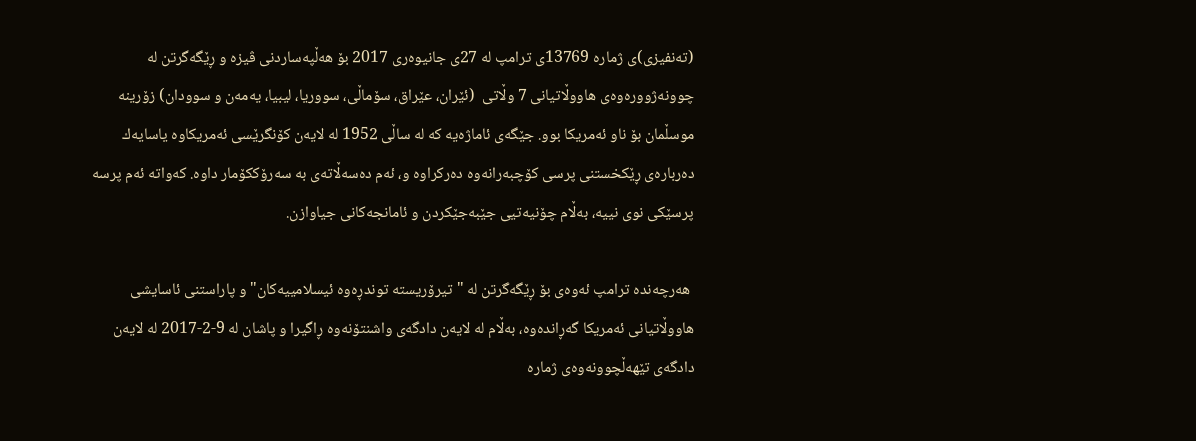(ته‌نفیزی)ی ژماره‌ 13769ی ترامپ له‌ 27ی جانیوه‌ری 2017 بۆ هه‌ڵپه‌ساردنی ڤیزه‌ و ڕێگه‌گرتن له‌ چوونه‌ژووره‌وه‌ی هاووڵاتیانی 7 وڵاتی  (ئێران، عێراق، سۆماڵی، سووریا، لیبیا، یه‌مه‌ن و سوودان) زۆرینه‌ موسڵمان بۆ ناو ئه‌مریكا بوو. جێگه‌ی ئاماژه‌یه‌ كه‌ له‌ ساڵی 1952 له‌ لایه‌ن كۆنگرێسی ئه‌مریكاوه‌ یاسایه‌ك ده‌رباره‌ی ڕێكخستنی پرسی كۆچبه‌رانه‌وه‌ ده‌ركراوه‌ و، ئه‌م ده‌سه‌ڵاته‌ی به‌ سه‌رۆككۆمار داوه‌. كه‌واته‌ ئه‌م پرسه‌ پرسێكی نوی نییه‌، به‌ڵام چۆنیه‌تیی جێبه‌جێكردن و ئامانجه‌كانی جیاوازن.

 هه‌رچه‌نده‌ ترامپ ئه‌وه‌ی بۆ ڕێگه‌گرتن له‌ "تیرۆریسته توندڕه‌وه‌ ئیسلامییه‌‌كان" و پاراستنی ئاسایشی هاووڵاتیانی ئه‌مریكا گه‌ڕانده‌وه‌، به‌ڵام له‌ لایه‌ن دادگه‌ی واشنتۆنه‌وه‌ ڕاگیرا و پاشان له‌ 9-2-2017 له‌ لایه‌ن دادگه‌ی تێهه‌ڵچوونه‌وه‌ی ژماره‌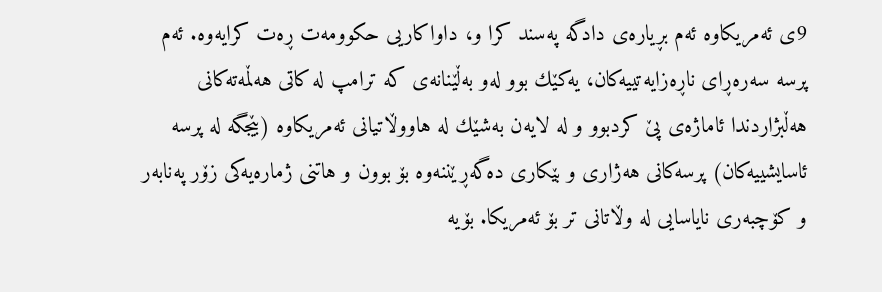9ی ئه‌مریكاوه‌ ئه‌م بڕیاره‌ی دادگه‌ په‌سند كرا و، داواكاریی حكوومه‌ت ڕه‌ت كرایه‌وه‌. ئه‌م پرسه‌ سه‌ره‌ڕای ناڕه‌زایه‌تییه‌كان، یه‌كێك بوو له‌و به‌ڵێنانه‌ی كه‌ ترامپ له‌ كاتی هه‌ڵمه‌ته‌كانی هه‌ڵبژاردندا ئاماژه‌ی پێ كردبوو و له‌ لایه‌ن به‌شێك له‌ هاووڵاتیانی ئه‌مریكاوه‌ (بێجگه‌ له‌ پرسه‌ ئاسایشییه‌كان) پرسه‌كانی هه‌ژاری و بێكاری ده‌گه‌ڕێننه‌وه‌ بۆ بوون و هاتنی ژماره‌یه‌كی زۆر په‌نابه‌ر و كۆچبه‌ری نایاسایی له‌ وڵاتانی تر بۆ ئه‌مریكا. بۆیه‌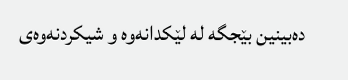ده‌بینین بێجگه‌ له‌ لێكدانه‌وه و ‌شیكردنه‌وه‌ی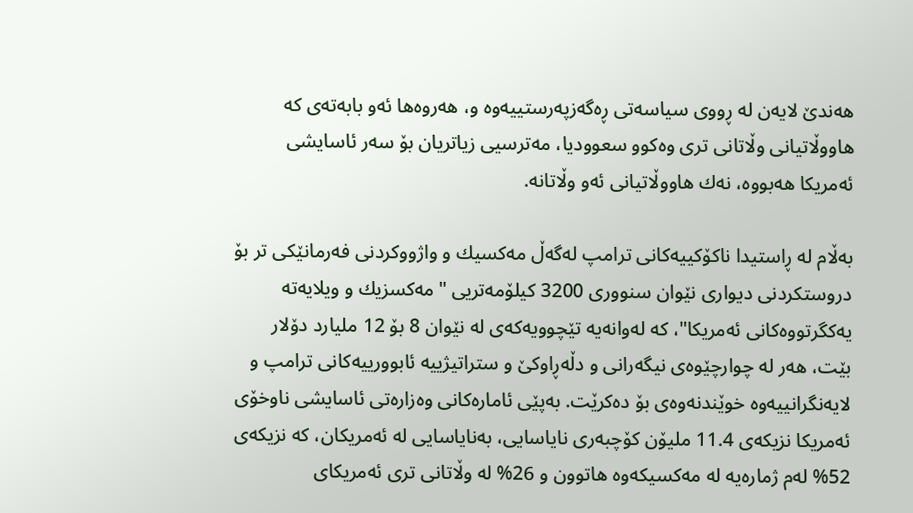هه‌ندێ لایه‌ن له‌ ڕووی سیاسه‌تی ڕه‌گه‌زپه‌رستییه‌وه و، هه‌روه‌ها ئه‌و بابه‌ته‌ی كه هاووڵاتیانی‌ وڵاتانی تری وه‌كوو سعوودیا، مه‌ترسیی زیاتریان بۆ سه‌ر ئاسایشی ئه‌مریكا هه‌بووه‌، نه‌ك هاووڵاتیانی ئه‌و وڵاتانه‌‌.

به‌ڵام له‌ ڕاستیدا ناكۆكییه‌كانی ترامپ له‌گه‌ڵ مه‌كسیك و واژووكردنی فه‌رمانێكی تر بۆ دروستكردنی دیواری نێوان سنووری 3200 كیلۆمه‌تریی "مه‌كسزیك و ویلایه‌ته‌ یه‌كگرتووه‌كانی ئه‌مریكا"، كه‌ له‌وانه‌یه‌ تێچوویه‌كه‌ی له‌ نێوان 8 بۆ 12 ملیارد دۆلار بێت،‌ هه‌ر له‌ چوارچێوه‌ی نیگه‌رانی و دڵه‌ڕاوكێ و ستراتیژییه‌ ئابوورییه‌كانی ترامپ و لایه‌نگرانییه‌وه‌ خوێندنه‌وه‌ی بۆ ده‌كرێت. به‌پێی ئاماره‌كانی وه‌زاره‌تی ئاسایشی ناوخۆی ئه‌مریكا نزیكه‌ی 11.4 ملیۆن كۆچبه‌ری نایاسایی، به‌نایاسایی له‌ ئه‌مریكان، كه‌ نزیكه‌ی 52% له‌م ژماره‌یه‌ له‌ مه‌كسیكه‌وه‌ هاتوون و 26% له‌ وڵاتانی تری ئه‌مریكای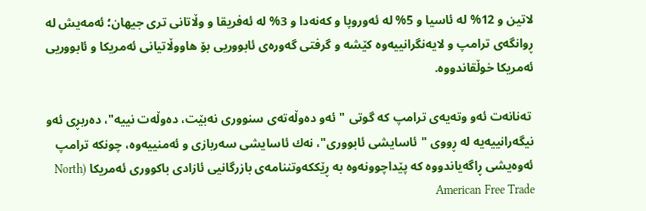لاتین و 12% له‌ ئاسیا و 5% له‌ ئه‌وروپا و كه‌نه‌دا و 3% له‌ ئه‌فریقا و وڵاتانی تری جیهان؛ ئه‌مه‌یش له‌ ڕوانگه‌ی ترامپ و لایه‌نگرانییه‌وه‌ كێشه‌ و گرفتی گه‌وره‌ی ئابووریی بۆ هاووڵاتیانی ئه‌مریكا و ئابووریی ئه‌مریكا خوڵقاندووه‌.

 ته‌نانه‌ت ئه‌و وته‌یه‌ی ترامپ كه‌ گوتی "ئه‌و ده‌وڵه‌ته‌ی سنووری نه‌بێت، ده‌وڵه‌ت نییه‌"، ده‌ربڕی ئه‌و نیگه‌رانییه‌یه‌‌ له‌ ڕووی "ئاسایشی ئابووری"، نه‌ك ئاسایشی سه‌ربازی و ئه‌منییه‌وه‌، چونكه‌ ترامپ ئه‌وه‌یشی ڕاگه‌یاندووه‌ كه‌ پێداچوونه‌وه‌ به‌ ڕێككه‌وتننامه‌ی بازرگانیی ئازادی باكووری ئه‌مریكا (North American Free Trade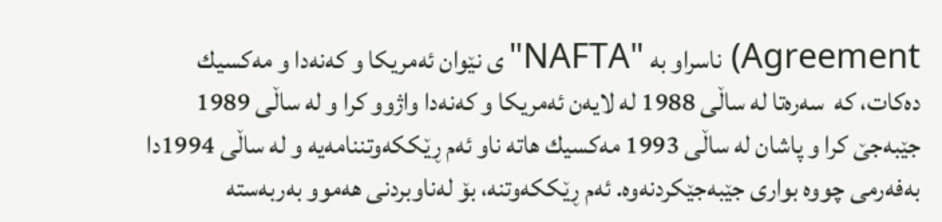Agreement) ناسراو به‌ "NAFTA"ی نێوان ئه‌مریكا و كه‌نه‌دا و مه‌كسیك ده‌كات، كه‌  سه‌ره‌تا له‌ ساڵی 1988 له‌ لایه‌ن ئه‌مریكا و كه‌نه‌دا واژوو كرا و له‌ ساڵی 1989 جێبه‌جێ كرا و پاشان له‌ ساڵی 1993 مه‌كسیك هاته‌ ناو ئه‌م ڕێككه‌وتننامه‌یه‌ و له‌ ساڵی 1994دا به‌فه‌رمی چووه‌ بواری جێبه‌جێكردنه‌وه‌. ئه‌م ڕێككه‌وتنه،‌ بۆ له‌ناوبردنی هه‌موو به‌ربه‌سته‌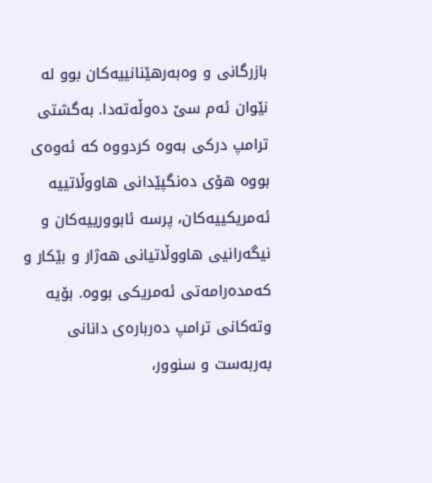بازرگانی و وه‌به‌رهێنانییه‌كان بوو له‌ نێوان ئه‌م سێ ده‌وڵه‌ته‌دا‌. به‌گشتی ترامپ دركی به‌وه‌ كردووه‌ كه‌ ئه‌وه‌ی بووه‌ هۆی ده‌نگپێدانی هاووڵاتییه‌ ئه‌مریكییه‌كان، پرسه‌ ئابوورییه‌كان و نیگه‌رانیی هاووڵاتیانی هه‌ژار و بێكار و كه‌مده‌رامه‌تی ئه‌مریكی بووه‌. بۆیه‌ وته‌كانی ترامپ ده‌رباره‌ی دانانی به‌ربه‌ست و سنوور،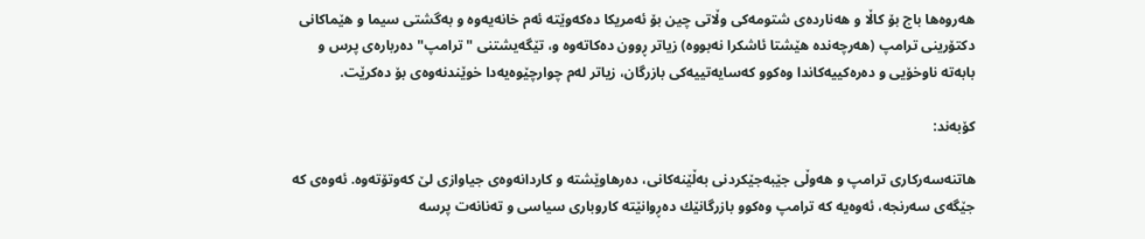هه‌روه‌ها باج بۆ كاڵا و هه‌نارده‌ی شتومه‌كی وڵاتی چین بۆ ئه‌مریكا ده‌كه‌وێته‌ ئه‌م خانه‌یه‌وه‌ و به‌گشتی سیما و هێماكانی دكتۆرینی ترامپ (هه‌رچه‌نده‌ هێشتا ئاشكرا نه‌بووه‌) زیاتر ڕوون ده‌كاته‌وه‌ و، تێگه‌یشتنی "ترامپ" ده‌رباره‌ی پرس و بابه‌ته‌ ناوخۆیی و ده‌ره‌كییه‌كاندا وه‌كوو كه‌سایه‌تییه‌كی بازرگان، زیاتر له‌م چوارچێوه‌یه‌دا خوێندنه‌وه‌ی بۆ ده‌كرێت.

كۆبه‌ند:

هاتنه‌سه‌ركاری ترامپ و هه‌وڵی جێبه‌جێكردنی به‌ڵێنه‌كانی، ده‌رهاوێشته‌ و كاردانه‌وه‌ی جیاوازی لێ كه‌وتۆته‌وه‌. ئه‌وه‌ی كه‌ جێگه‌ی سه‌ر‌نجه،‌ ئه‌وه‌یه‌ كه‌ ترامپ وه‌كوو بازرگانێك ده‌ڕوانێته‌ كاروباری سیاسی و ته‌نانه‌ت پرسه‌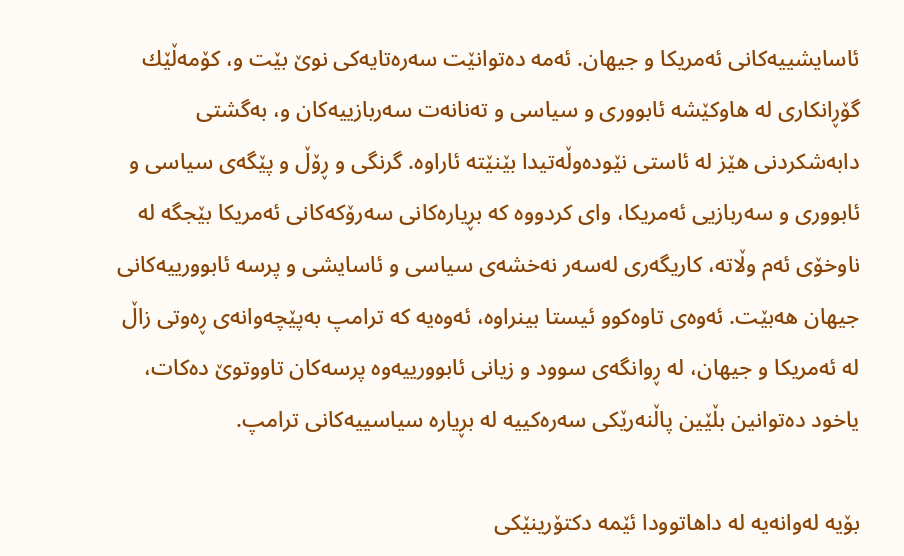ئاسایشییه‌كانی ئه‌مریكا و جیهان. ئه‌مه‌ ده‌توانێت سه‌ره‌تایه‌كی نوێ بێت و، كۆمه‌ڵێك گۆڕانكاری له‌ هاوكێشه‌ ئابووری و سیاسی و ته‌نانه‌ت سه‌ربازییه‌كان و، به‌گشتی دابه‌شكردنی هێز له‌ ئاستی نێوده‌وڵه‌تیدا بێنێته‌ ئاراوه‌. گرنگی و ڕۆڵ و پێگه‌ی سیاسی و ئابووری و سه‌ربازیی ئه‌مریكا، وای كردووه‌ كه‌ بڕیاره‌كانی سه‌رۆكه‌كانی ئه‌مریكا بێجگه‌ له‌ ناوخۆی ئه‌م وڵاته‌، كاریگه‌ری له‌سه‌ر نه‌خشه‌ی سیاسی و ئاسایشی و پرسه‌ ئابوورییه‌كانی جیهان هه‌بێت. ئه‌وه‌ی تاوه‌كوو ئیستا بینراوه،‌ ئه‌وه‌یه‌ كه‌ ترامپ به‌پێچه‌وانه‌ی ڕه‌وتی زاڵ له‌ ئه‌مریكا و جیهان، له‌ ڕوانگه‌ی سوود و زیانی ئابوورییه‌وه‌ پرسه‌كان تاووتوێ ده‌كات، یاخود ده‌توانین بڵێین پاڵنه‌رێكی سه‌ره‌كییه‌ له‌ بڕیاره‌ سیاسییه‌كانی ترامپ.

بۆیه‌ له‌وانه‌یه‌ له‌ داهاتوودا ئێمه‌ دكتۆرینێكی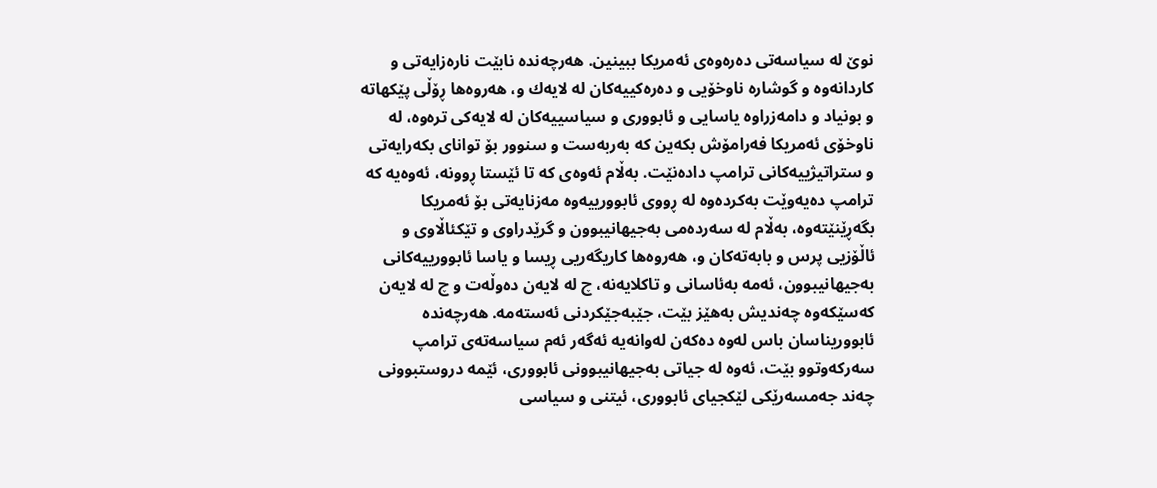نوێ له‌ سیاسه‌تی ده‌ره‌وه‌ی ئه‌مریكا ببینین. هه‌رچه‌نده‌ نابێت ناره‌زایه‌تی و كاردانه‌وه‌ و گوشاره‌ ناوخۆیی و ده‌ره‌كییه‌كان له‌ لایه‌ك و، هه‌روه‌ها ڕۆڵی پێكهاته‌ و بونیاد و دامه‌زراوه‌ یاسایی و ئابووری و سیاسییه‌كان له ‌لایه‌كی تره‌وه‌، له‌ ناوخۆی ئه‌مریكا فه‌رامۆش بكه‌ین كه‌ به‌ربه‌ست و سنوور بۆ توانای بكه‌رایه‌تی و ستراتیژییه‌كانی ترامپ داده‌نێت. به‌ڵام ئه‌وه‌ی كه‌ تا ئێستا ڕوونه‌، ئه‌وه‌یه‌ كه‌ ترامپ ده‌یه‌وێت به‌كرده‌وه‌ له‌ ڕووی ئابوورییه‌وه‌ مه‌زنایه‌تی بۆ ئه‌مریكا بگه‌ڕێنێته‌وه‌، به‌ڵام له‌ سه‌رده‌می به‌جیهانیبوون و گرێدراوی و تێكئاڵاوی و ئاڵۆزیی پرس و بابه‌ته‌كان و، هه‌روه‌ها كاریگه‌ریی ڕیسا و یاسا ئابوورییه‌كانی به‌جیهانیبوون، ئه‌مه‌ به‌ئاسانی و تاكلایه‌نه‌، چ له‌ لایه‌ن ده‌وڵه‌ت و چ له‌ لایه‌ن كه‌سێكه‌وه‌ چه‌ندیش به‌هێز بێت، جێبه‌جێكردنی ئه‌سته‌مه‌. هه‌رچه‌نده‌ ئابووریناسان باس له‌وه‌ ده‌كه‌ن له‌وانه‌یه‌ ئه‌گه‌ر ئه‌م سیاسه‌ته‌ی ترامپ سه‌ركه‌وتوو بێت، ئه‌وه‌ له‌ جیاتی به‌جیهانیبوونی ئابووری، ئێمه‌ دروستبوونی چه‌ند جه‌مسه‌رێكی لێكجیای ئابووری، ئیتنی و سیاسی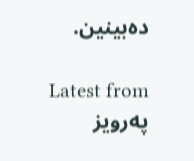ده‌بینین.

Latest from پەرویز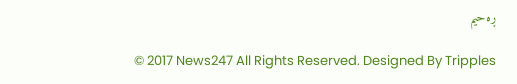ڕەحیم

© 2017 News247 All Rights Reserved. Designed By Tripples